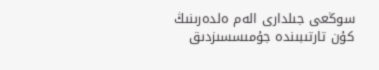سوڭعى جىلدارى الەم ەلدەرىنىڭ كۇن تارتىبىندە جۇمىسسىزدىق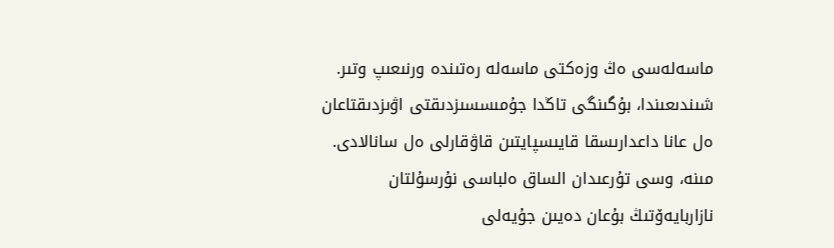ماسەلەسى ەڭ وزەكتى ماسەلە رەتىندە ورنىعىپ وتىر. شىندىعىندا، بۇگىنگى تاڭدا جۇمىسسىزدىقتى اۋىزدىقتاعان ەل عانا داعدارىسقا قايىسپايتىن قاۋقارلى ەل سانالادى. مىنە، وسى تۇرعىدان الساق ەلباسى نۇرسۇلتان نازاربايەۆتىڭ بۇعان دەيىن جۇيەلى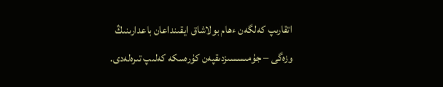اتقارىپ كەلگەن ءھام بولاشاق ايقىنداعان باعدارىنىڭ وزەگى – جۇمىسسىزدىقپەن كۇرەسكە كەلىپ تىرەلەدى.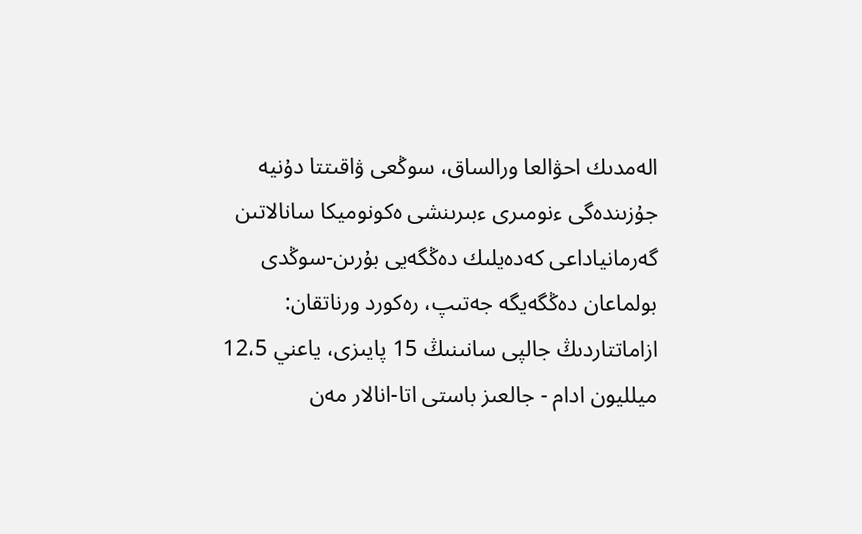الەمدىك احۋالعا ورالساق، سوڭعى ۋاقىتتا دۇنيە جۇزىندەگى ءنومىرى ءبىرىنشى ەكونوميكا سانالاتىن گەرمانياداعى كەدەيلىك دەڭگەيى بۇرىن-سوڭدى بولماعان دەڭگەيگە جەتىپ، رەكورد ورناتقان: ازاماتتاردىڭ جالپى سانىنىڭ 15 پايىزى، ياعني 12،5 ميلليون ادام - جالعىز باستى اتا-انالار مەن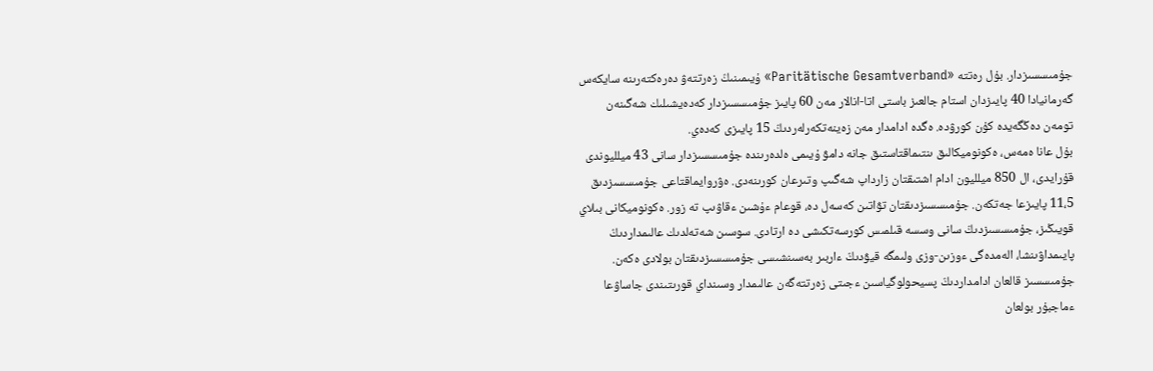جۇمىسسىزدار. بۇل رەتتە «Paritätische Gesamtverband» ۇيىمىنىڭ زەرتتەۋ دەرەكتەرىنە سايكەس گەرمانيادا 40 پايىزدان استام جالعىز باستى اتا-انالار مەن 60 پايىز جۇمىسسىزدار كەدەيشىلىك شەگىنەن تومەن دەڭگەيدە كۇن كورۋدە. ەگدە ادامدار مەن زەينەتكەرلەردىڭ 15 پايىزى كەدەي.
بۇل عانا ەمەس، ەكونوميكالىق ىنتىماقتاستىق جانە دامۋ ۇيىمى ەلدەرىندە جۇمىسسىزدار سانى 43 ميلليوندى قۇرايدى، ال 850 ميلليون ادام اشتىقتان زارداپ شەگىپ وتىرعان كورىنەدى. ەۋروايماقتاعى جۇمىسسىزدىق 11،5 پايىزعا جەتكەن. جۇمىسسىزدىقتان تۋاتىن كەسەل دە، قوعام ءۇشىن ءقاۋىپ تە زور. ەكونوميكانى بىلاي قويىڭىز، جۇمىسسىزدىڭ سانى وسسە قىلمىس كورسەتكىشى دە ارتادى. سوسىن شەتەلدىك عالىمداردىڭ پايىمداۋىنشا، الەمدەگى ءوزىن-وزى ولىمگە قيۋدىڭ ءاربىر بەسىنشىسى جۇمىسسىزدىقتان بولادى ەكەن. جۇمىسسىز قالعان ادامداردىڭ پسيحولوگياسىن ءجىتى زەرتتەگەن عالىمدار وسىنداي قورىتىندى جاساۋعا ءماجبۇر بولعان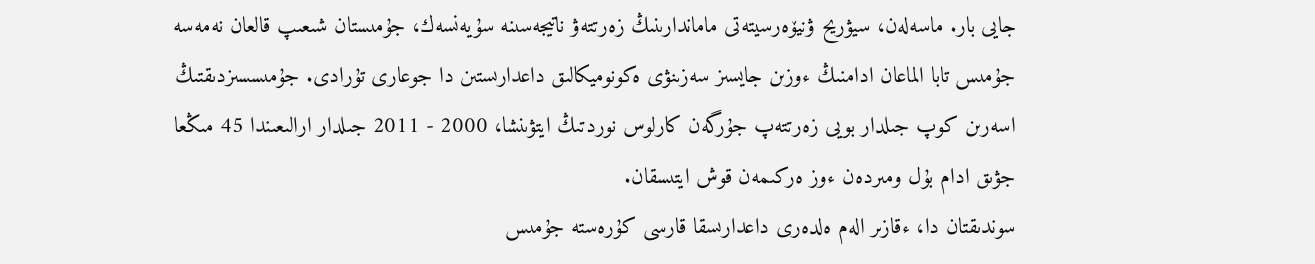جايى بار. ماسەلەن، سيۋريح ۋنيۆەرسيتەتى ماماندارىنىڭ زەرتتەۋ ناتيجەسىنە سۇيەنسەك، جۇمىستان شىعىپ قالعان نەمەسە جۇمىس تابا الماعان ادامنىڭ ءوزىن جايسىز سەزىنۋى ەكونوميكالىق داعدارىستىن دا جوعارى تۇرادى. جۇمىسسىزدىقتىڭ اسەرىن كوپ جىلدار بويى زەرتتەپ جۇرگەن كارلوس نوردتىڭ ايتۋىنشا، 2000 - 2011 جىلدار ارالىعىندا 45 مىڭعا جۋىق ادام بۇل ومىردەن ءوز ەركىمەن قوش ايتىسقان.
سوندىقتان دا، ءقازىر الەم ەلدەرى داعدارىسقا قارسى كۇرەستە جۇمىس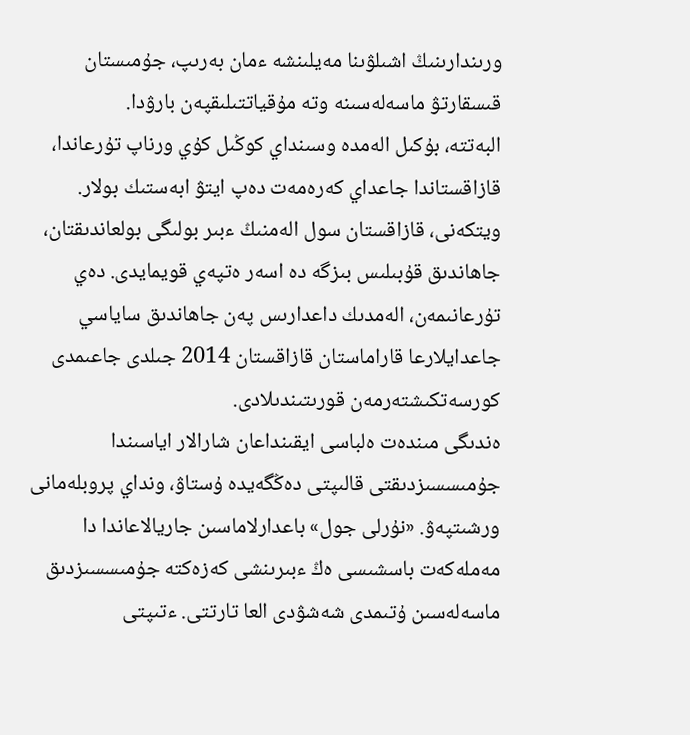ورىندارىنىڭ اشىلۋىنا مەيلىنشە ءمان بەرىپ، جۇمىستان قىسقارتۋ ماسەلەسىنە وتە مۇقياتتىلىقپەن بارۋدا.
البەتتە، بۇكىل الەمدە وسىنداي كوڭىل كۇي ورناپ تۇرعاندا، قازاقستاندا جاعداي كەرەمەت دەپ ايتۋ ابەستىك بولار. ويتكەنى، قازاقستان سول الەمنىڭ ءبىر بولىگى بولعاندىقتان، جاھاندىق قۇبىلىس بىزگە دە اسەر ەتپەي قويمايدى. دەي تۇرعانىمەن، الەمدىك داعدارىس پەن جاھاندىق ساياسي جاعدايلارعا قاراماستان قازاقستان 2014 جىلدى جاعىمدى كورسەتكىشتەرمەن قورىتىندىلادى.
ەندىگى مىندەت ەلباسى ايقىنداعان شارالار اياسىندا جۇمىسسىزدىقتى قالىپتى دەڭگەيدە ۇستاۋ، ونداي پروبلەمانى ورشىتپەۋ. «نۇرلى جول» باعدارلاماسىن جاريالاعاندا دا مەملەكەت باسشىسى ەڭ ءبىرىنشى كەزەكتە جۇمىسسىزدىق ماسەلەسىن ۇتىمدى شەشۋدى العا تارتتى. ءتىپتى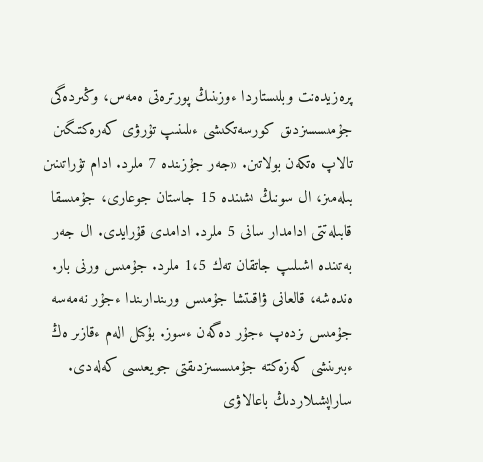پرەزيدەنت وبلىستاردا ءوزىنىڭ پورترەتى ەمەس، وڭىردەگى جۇمىسسىزدىق كورسەتكىشى ءىلىنىپ تۇرۋى كەرەكتىگىن تالاپ ەتكەن بولاتىن. «جەر جۇزىندە 7 ملرد. ادام تۇراتىنىن بىلەمىز، ال سونىڭ ىشىندە 15 جاستان جوعارى، جۇمىسقا قابىلەتتى ادامدار سانى 5 ملرد. ادامدى قۇرايدى. ال جەر بەتىندە اشىلىپ جاتقان تەك 1،5 ملرد. جۇمىس ورنى بار. ەندەشە، قالعانى ۋاقىتشا جۇمىس ورىندارىندا ءجۇر نەمەسە جۇمىس ىزدەپ ءجۇر دەگەن ءسوز. بۇكىل الەم ءقازىر ەڭ ءبىرىنشى كەزەكتە جۇمىسسىزدىقتى جويعىسى كەلەدى. ساراپشىلاردىڭ باعالاۋى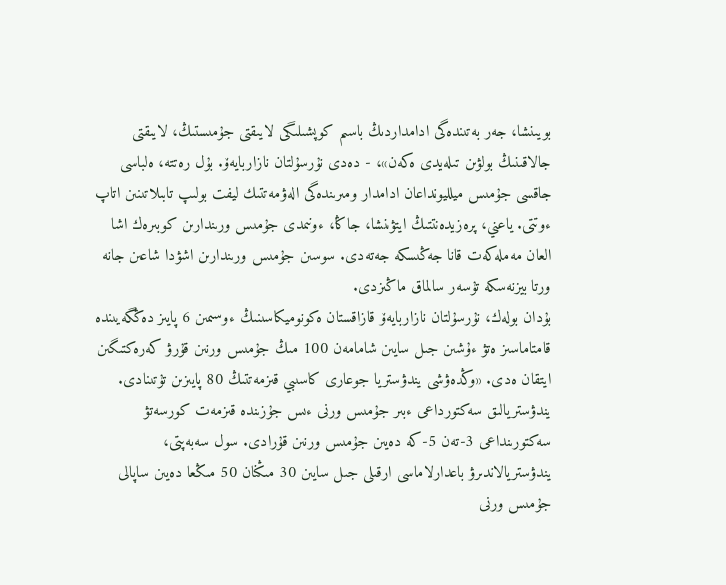بويىنشا، جەر بەتىندەگى ادامداردىڭ باسىم كوپشىلىگى لايىقتى جۇمىستىڭ، لايىقتى جالاقىنىڭ بولۋىن تىلەيدى ەكەن»، - دەدى نۇرسۇلتان نازاربايەۆ. بۇل رەتتە، ەلباسى جاقسى جۇمىس ميلليونداعان ادامدار ومىرىندەگى الەۋمەتتىك ليفت بولىپ تابىلاتىنىن اتاپ ءوتتى. ياعني، پرەزيدەنتتىڭ ايتۋىنشا، جاڭا، ءونىمدى جۇمىس ورىندارىن كوبىرەك اشا العان مەملەكەت قانا جەڭىسكە جەتەدى. سوسىن جۇمىس ورىندارىن اشۋدا شاعىن جانە ورتا بيزنەسكە تۇسەر سالماق ماڭىزدى.
بۇدان بولەك، نۇرسۇلتان نازاربايەۆ قازاقستان ەكونوميكاسىنىڭ ءوسىمىن 6 پايىز دەڭگەيىندە قامتاماسىز ەتۋ ءۇشىن جىل سايىن شامامەن 100 مىڭ جۇمىس ورنىن قۇرۋ كەرەكتىگىن ايتقان ەدى. «وڭدەۋشى يندۋستريا جوعارى كاسىبي قىزمەتتىڭ 80 پايىزىن تۇتىنادى. يندۋستريالىق سەكتورداعى ءبىر جۇمىس ورنى ءىس جۇزىندە قىزمەت كورسەتۋ سەكتورىنداعى 3-تەن 5-كە دەيىن جۇمىس ورنىن قۇرادى. سول سەبەپتى، يندۋستريالاندىرۋ باعدارلاماسى ارقىلى جىل سايىن 30 مىڭنان 50 مىڭعا دەيىن ساپالى جۇمىس ورنى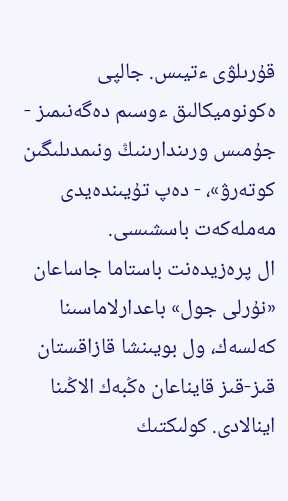قۇرىلۋى ءتيىس. جالپى ەكونوميكالىق ءوسىم دەگەنىمىز - جۇمىس ورىندارىنىڭ ونىمدىلىگىن كوتەرۋ»، - دەپ تۇيىندەيدى مەملەكەت باسشىسى.
ال پرەزيدەنت باستاما جاساعان «نۇرلى جول» باعدارلاماسىنا كەلسەك، ول بويىنشا قازاقستان قىز-قىز قايناعان ەڭبەك الاڭىنا اينالادى. كولىكتىك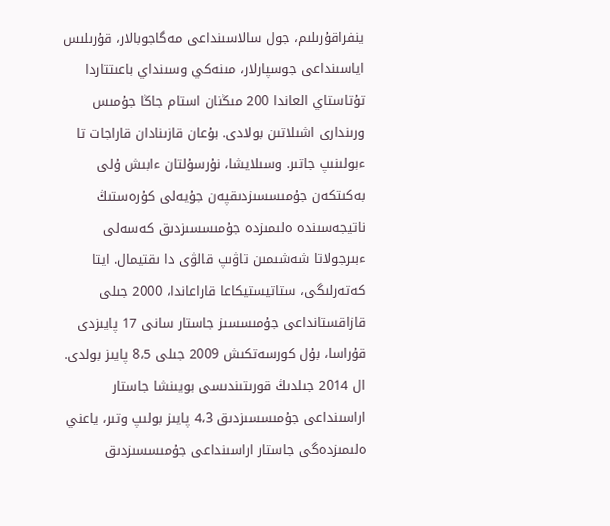ينفراقۇرىلىم، جول سالاسىنداعى مەگاجوبالار، قۇرىلىس اياسىنداعى جوسپارلار، مىنەكي وسىنداي باعىتتاردا تۇتاستاي العاندا 200 مىڭنان استام جاڭا جۇمىس ورىندارى اشىلاتىن بولادى. بۇعان قازىنادان قاراجات تا ءبولىنىپ جاتىر. وسىلايشا، نۇرسۇلتان ءابىش ۇلى بەكىتكەن جۇمىسسىزدىقپەن جۇيەلى كۇرەستىڭ ناتيجەسىندە ەلىمىزدە جۇمىسسىزدىق كەسەلى ءبىرجولاتا شەشىمىن تاۋىپ قالۋى دا ىقتيمال. ايتا كەتەرلىگى، ستاتيستيكاعا قاراعاندا، 2000 جىلى قازاقستانداعى جۇمىسسىز جاستار سانى 17 پايىزدى قۇراسا، بۇل كورسەتكىش 2009 جىلى 8،5 پايىز بولدى. ال 2014 جىلدىڭ قورىتىندىسى بويىنشا جاستار اراسىنداعى جۇمىسسىزدىق 4،3 پايىز بولىپ وتىر، ياعني ەلىمىزدەگى جاستار اراسىنداعى جۇمىسسىزدىق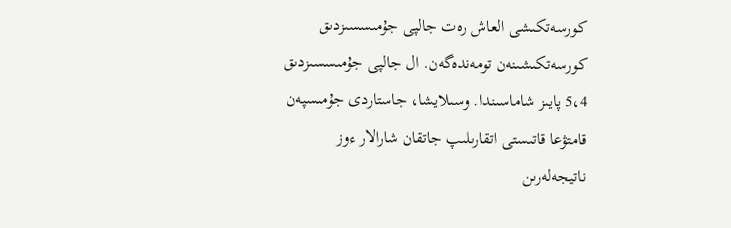كورسەتكىشى العاش رەت جالپى جۇمىسسىزدىق كورسەتكىشىنەن تومەندەگەن. ال جالپى جۇمىسسىزدىق 5،4 پايىز شاماسىندا. وسىلايشا، جاستاردى جۇمىسپەن قامتۋعا قاتىستى اتقارىلىپ جاتقان شارالار ءوز ناتيجەلەرىن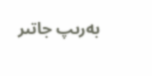بەرىپ جاتىر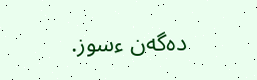دەگەن ءسوز.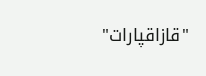"قازاقپارات"